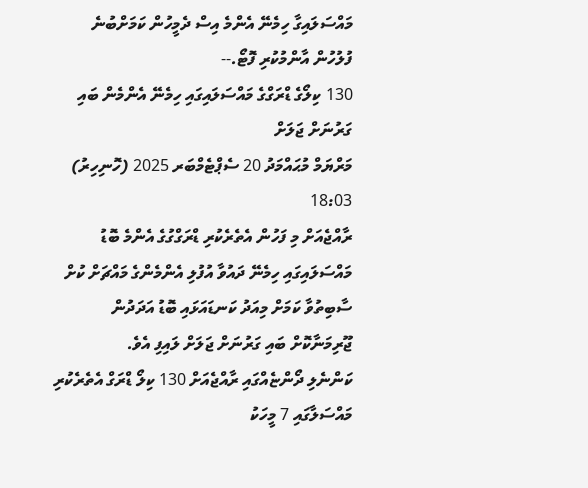މައްސަލައިގާ ހިމެނޭ އެންމެ އިސް ދެމީހުން ކަމަށްބުނެ ފުލުހުން އާންމުކުރި ފޮޓޯ.--
130 ކިލޯގެ ޑްރަގްގެ މައްސަލައިގައި ހިމެނޭ އެންމެން ބައި ގަރުނަށް ޖަލަށް
މަރްޔަމް މުޙައްމަދު 20 ސެޕްޓެމްބަރ 2025 (ހޮނިހިރު)   18:03
ރާއްޖެއަށް މި ފަހުން އެތެރެކުރި ޑްރަގްގުގެ އެންމެ ބޮޑު މައްސަލައިގައި ހިމެނޭ ދައުވާ އުފުލި އެންމެންގެ މައްޗަށް ކުށް ސާބިތުވާ ކަމަށް މިއަދު ކަނޑައަޅައި ބޮޑު އަދަދުން ޖޫރިމަނާކޮށް ބައި ގަރުނަށް ޖަލަށް ލައިފި އެވެ.
ކަންނެލި ދޯންޏެއްގައި ރާއްޖެއަށް 130 ކިލޯ ޑްރަގް އެތެރެކުރި މައްސަލާގައި 7 މީހަކު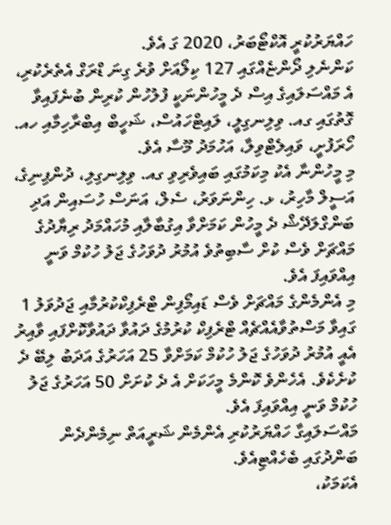ހައްޔަރުކުރީ އޮކްޓޯބަރު، 2020 ގަ އެވެ.
ކަންނެލި ދޯންޏެއްގައި 127 ކިލޯއަށް ވުރެ ގިނަ ޑްރަގް އެތެރެކުރި، އެ މައްސަލައިގެ އިސް ދެ މީހުންނަކީ ފުލުހުން ކުރިން ބުނެފައިވާ ގޮތުގައި ގއ. ވިލިނގިލީ، ލައިޓްހައުސް، ޝަހީބް އިބްރާހިމާއި ހއ. ހޯރަފުށީ، ވައިލެޓްވިލާ، އަހުމަދު މޫސާ އެވެ.
މި މީހުންނާ އެކު މިކަމުގައި ބައިވެރިވި ގއ. ވިލިނގިލި، ދުންފިނިގެ، އަސީލް މާހިރު، ޅ. ހިންނަވަރު، ސެލް، އަނަސް ހުސައިން އަދި ބަންގްލަދޭޝް ދެ މީހުން ކަމަށްވާ އިގުބާލާއި މުހައްމަދު ރިޔާދުގެ މައްޗަށް ވެސް ކުށް ސާބިތުވެ އުމުރު ދުވަހުގެ ޖަލު ހުކުމް ވަނީ އިއްވައިފަ އެވެ.
މި އެންމެންގެ މައްޗަށް ވެސް ޑައިމޯފިން ޓްރެފިކްކުރުމާއި ޖަދުވަލު 1 ގައިވާ މަސްތުވާއެއްޗެއް ޓްރެފިކް ކުރުމުގެ ދައުވާ ދައުވާކޮށްފައި ވާއިރު އެއީ އުމުރު ދުވަހުގެ ޖަލު ހުކުމް ކަމަށްވާ 25 އަހަރުގެ އަދަބު ލިބޭ ދެ ކުށެކެވެ. އެހެންވެ ކޮންމެ މީހަކަށް އެ ދެ ކުށަށް 50 އަހަރުގެ ޖަލު ހުކުމް ވަނީ އިއްވައިފަ އެވެ.
މައްސަލައިގާ ހައްޔަރުކުރި އެންމެން ޝަރީއަތް ނިމެންދެން ބަންދުގައި ބެހެއްޓިއެވެ.
އެކަމަކު،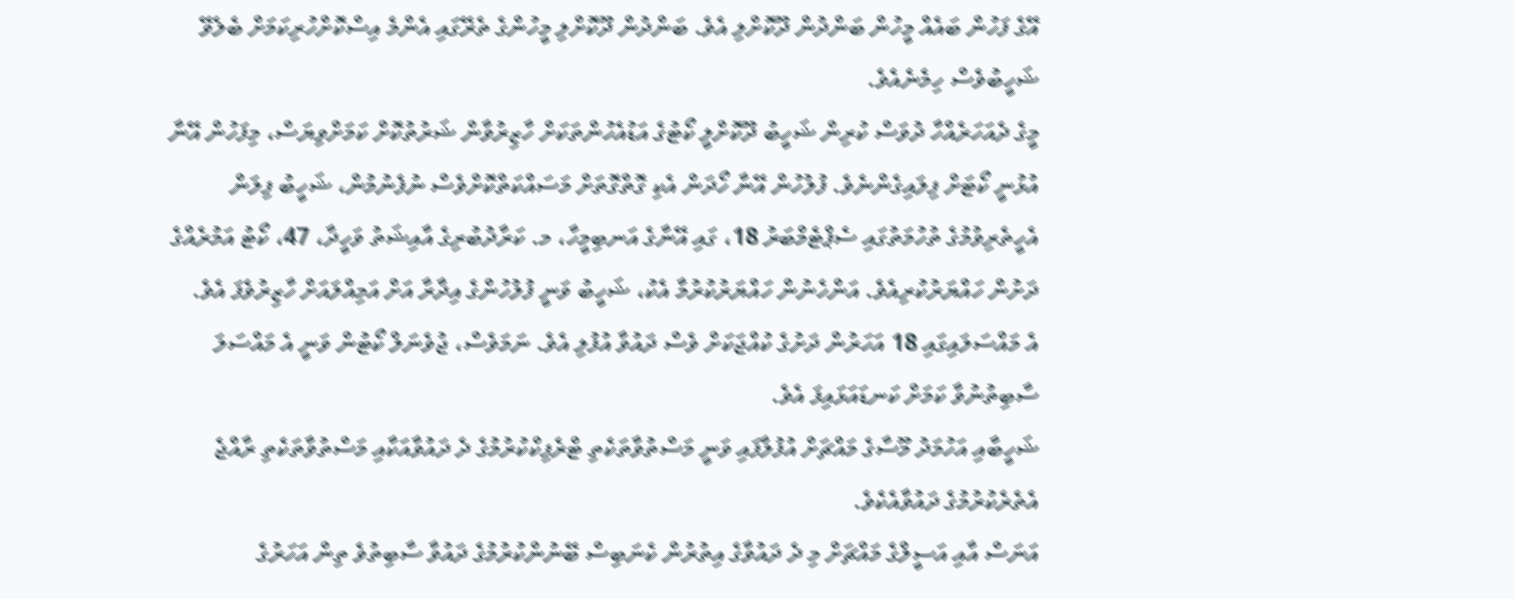އޭގެ ފަހުން ބައެއް މީހުން ބަންދުން ދޫކޮށްލި އެވެ. ބަންދުން ދޫކޮށްލި މީހުންގެ ތެރޭގައި އެންމެ އިސްކޮށްހުރިކަމަށް ބެލެވޭ ޝަހީބުވެސް ހިމެނެއެވެ.
މީގެ ދެއަހަރެއްހާ ދުވަސް ކުރިން ޝަހީބު ދޫކޮށްލީ ކޯޓުގެ އަޑުއެހުންތަކަށް ހާޒިރުވާން ޝަރުތުކޮށް ކަމަށްވިޔަސް، މިފަހުން އޭނާ އުޅުނީ ކޯޓަށް ފިލައިގެންނެވެ. ފުލުހުން އޭނާ ހޯދަން އެކި ގޮތްގޮތަށް މަސައްކަތްކޮށްވެސް ނުފެނުމުން، ޝަހީބު ފިލަން އެހީތެރިވުމުގެ ތުހުމަތުގައި ސެޕްޓެމްބަރު 18، ގައި އޭނާގެ އަނބިމީހާ، މ. ކަރާދުބުރިގެ އާއިޝަތު ވަހީދާ، 47، ކޯޓު އަމުރެއްގެ ދަށުން ހައްޔަރުކުރިއެވެ. އަންހެނުން ހައްޔަރުކުރުމާ އެކު، ޝަހީބު ވަނީ ފުލުހުންގެ އިދާރާ އަށް އަމިއްލައަށް ހާޒިރުވެފަ އެވެ.
އެ މައްސަލައިގައި 18 އަހަރުން ދަށުގެ ކުއްޖަކަށް ވެސް ދައުވާ އުފުލި އެވެ. ނަމަވެސް، ޖުވެނަލް ކޯޓުން ވަނީ އެ މައްސަލަ ސާބިތުނުވާ ކަމަށް ކަނޑައަޅައިފަ އެވެ.
ޝަހީބާއި އަހުމަދު މޫސާގެ މައްޗަށް އުފުލާފައި ވަނީ މަސްތުވާތަކެތި ޓްރެފިކްކުރުމުގެ ދެ ދައުވާއަކާއި މަސްތުވާތަކެތި ރާއްޖެ އެތެރެކުރުމުގެ ދައުވާއެކެވެ.
އަނަސް އާއި އަސީލްގެ މައްޗަށް މި ދެ ދައުވާގެ އިތުރުން ކެނަބިސް ބޭނުންކުރުމުގެ ދައުވާ ސާބިތުވެ ތިން އަހަރުގެ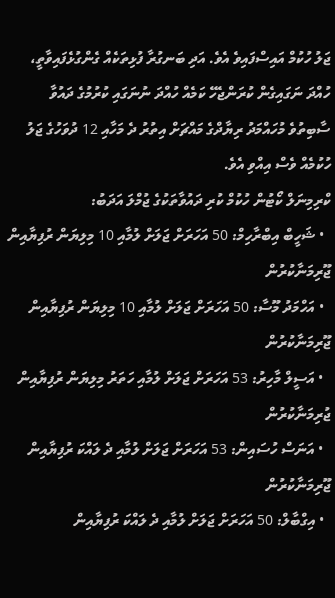ޖަލު ހުކުމް އައިސްފައިވެ އެވެ. އަދި ބަނގުރާ ފުޅިތަކެއް ގެންގުޅެފައިވާތީ، ހުއްދަ ނަގައިގެން ކުރަންޖެހޭ ކަމެއް ހުއްދަ ނުނަގައި ކުރުމުގެ ދައުވާ ސާބިތުވެ މުހައްމަދު ރިޔާދްގެ މައްޗަށް އިތުރު ދެ މަހާއި 12 ދުވަހުގެ ޖަލު ހުކުމެއް ވެސް އިއްވި އެވެ.
ކްރިމިނަލް ކޯޓުން ހުކުމް ކުރި ދައުވާތަކުގެ ޖުމްލަ އަދަބު:
  • ޝަހީބް އިބްރާހިމް: 50 އަހަރަށް ޖަލަށް ލުމާއި 10 މިލިޔަން ރުފިޔާއިން ޖޫރިމަނާކުރުން
  • އަހްމަދު މޫސާ: 50 އަހަރަށް ޖަލަށް ލުމާއި 10 މިލިޔަން ރުފިޔާއިން ޖޫރިމަނާކުރުން
  • އަސީލް މާހިރު: 53 އަހަރަށް ޖަލަށް ލުމާއި ހަތަރު މިލިޔަން ރުފިޔާއިން ޖުރިމަނާކުރުން
  • އަނަސް ހުސައިން: 53 އަހަރަށް ޖަލަށް ލުމާއި ދެ ލައްކަ ރުފިޔާއިން ޖޫރިމަނާކުރުން
  • އިގްބާލް: 50 އަހަރަށް ޖަލަށް ލުމާއި ދެ ލައްކަ ރުފިޔާއިން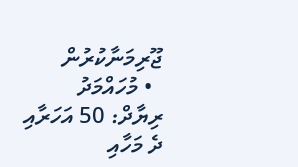ޖޫރިމަނާކުރުން
  • މުހައްމަދު ރިޔާދް: 50 އަހަރާއި ދެ މަހާއި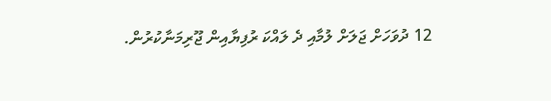12 ދުވަހަށް ޖަލަށް ލުމާއި ދެ ލައްކަ ރުފިޔާއިން ޖޫރިމަނާކުރުން.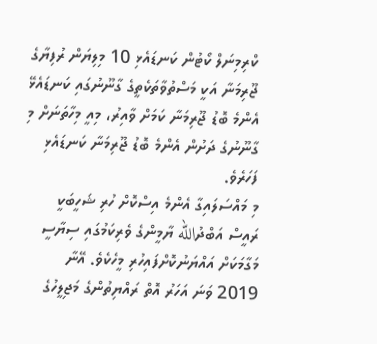ކްރިމިނަލް ކޯޓުން ކަނޑައެޅި 10 މިލިޔަން ރުފިޔާގެ ޖޫރިމަނާ އަކީ މަސްތުވާތަކެތީގެ ގާނޫނުގައި ކަނޑައެޅޭ އެންމެ ބޮޑު ޖޫރިމަނާ ކަމަށް ވާއިރު، މިއީ މިހާތަނަށް މި ގާނޫނުގެ ދަށުން އެންމެ ބޮޑު ޖޫރިމަނާ ކަނޑައެޅި ފަހަރެވެ.
މި މައްސަލައިގާ އެންމެ އިސްކޮށް ހުރި ޝަހީބަކީ ރައީސް އަބްދުالله ޔާމީންގެ ވެރިކަމުގައި ސިޔާސީ މަގާމަކަށް އައްޔަނުކޮށްފައިހުރި މީހެކެވެ. އޭނާ 2019 ވަނަ އަހަރު އޮތް ރައްޔިތުންގެ މަޖިލީހުގެ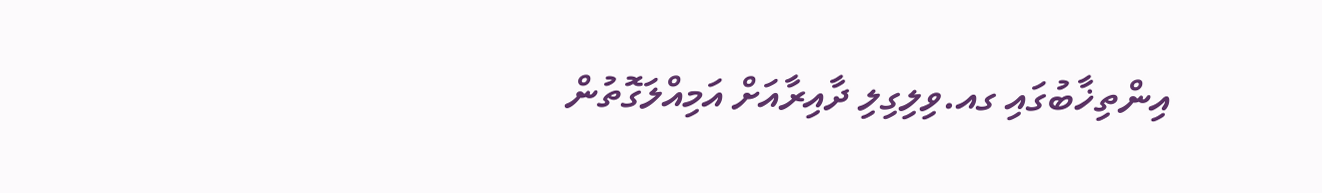އިންތިޚާބުގައި ގއ.ވިލިގިލި ދާއިރާއަށް އަމިއްލަގޮތުން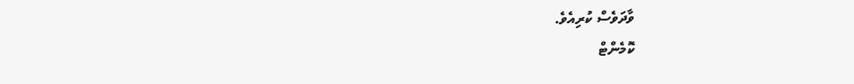ވާދަވެސް ކުރިއެވެ.
ކޮމެންޓް